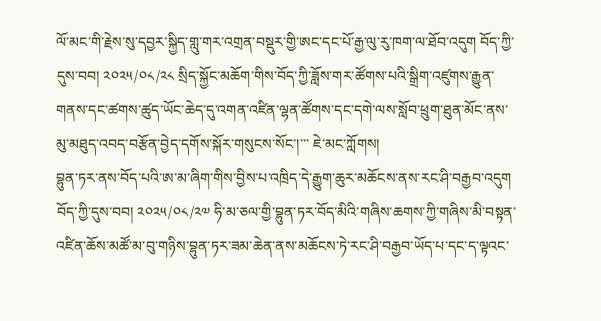ལོ་མང་གི་རྗེས་སུ་དབྱར་སྐྱིད་གླུ་གར་འགྲན་བསྡུར་གྱི་ཨང་དང་པོ་རྒྱ་ལུ་རུ་ཁག་ལ་ཐོབ་འདུག བོད་ཀྱི་དུས་བབ། ༢༠༢༥/༠༨/༢༨ སྲིད་སྐྱོང་མཆོག་གིས་བོད་ཀྱི་ཟློས་གར་ཚོགས་པའི་སྒྲིག་འཛུགས་རྒྱུན་གནས་དང་ཚགས་ཚུད་ཡོང་ཆེད་དུ་འགན་འཛིན་ལྷན་ཚོགས་དང་དགེ་ལས་སློབ་ཕྲུག་ཐུན་མོང་ནས་མུ་མཐུད་འབད་བརྩོན་བྱེད་དགོས་སྐོར་གསུངས་སོང་།་་་ ཇེ་མང་ཀློགས།
བྷུན་ཏར་ནས་བོད་པའི་ཨ་མ་ཞིག་གིས་བྱིས་པ་འཁྲིད་དེ་རྒྱུག་ཆུར་མཆོངས་ནས་རང་ཤི་བརྒྱབ་འདུག བོད་ཀྱི་དུས་བབ། ༢༠༢༥/༠༨/༢༧ ཧི་མ་ཅལ་གྱི་བྷུན་ཏར་བོད་མིའི་གཞིས་ཆགས་ཀྱི་གཞིས་མི་བསྟན་འཛིན་ཆོས་མཚོ་མ་བུ་གཉིས་བྷུན་ཏར་ཟམ་ཆེན་ནས་མཆོངས་ཏེ་རང་ཤི་བརྒྱབ་ཡོད་པ་དང་ད་ལྟའང་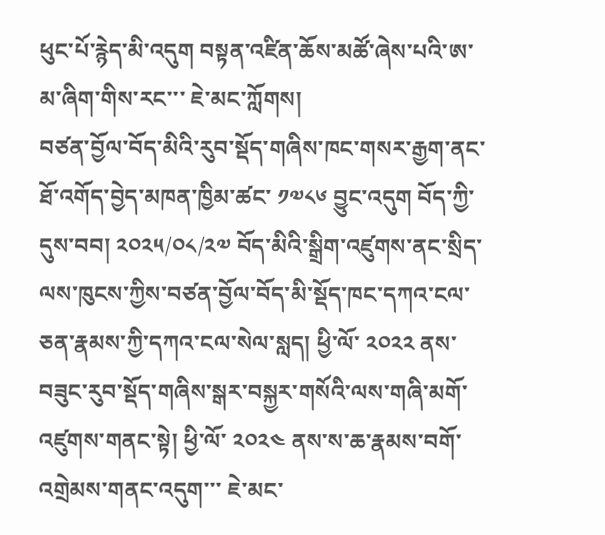ཕུང་པོ་རྙེད་མི་འདུག བསྟན་འཛིན་ཆོས་མཚོ་ཞེས་པའི་ཨ་མ་ཞིག་གིས་རང་་་ ཇེ་མང་ཀློགས།
བཙན་བྱོལ་བོད་མིའི་རུབ་སྡོད་གཞིས་ཁང་གསར་རྒྱག་ནང་ཐོ་འགོད་བྱེད་མཁན་ཁྱིམ་ཚང་ ༡༧༨༦ བྱུང་འདུག བོད་ཀྱི་དུས་བབ། ༢༠༢༥/༠༨/༢༧ བོད་མིའི་སྒྲིག་འཛུགས་ནང་སྲིད་ལས་ཁུངས་ཀྱིས་བཙན་བྱོལ་བོད་མི་སྡོད་ཁང་དཀའ་ངལ་ཅན་རྣམས་ཀྱི་དཀའ་ངལ་སེལ་སླད། ཕྱི་ལོ་ ༢༠༢༢ ནས་བཟུང་རུབ་སྡོད་གཞིས་སྒར་བསྐྱར་གསོའི་ལས་གཞི་མགོ་འཛུགས་གནང་སྟེ། ཕྱི་ལོ་ ༢༠༢༤ ནས་ས་ཆ་རྣམས་བགོ་འགྲེམས་གནང་འདུག་་་ ཇེ་མང་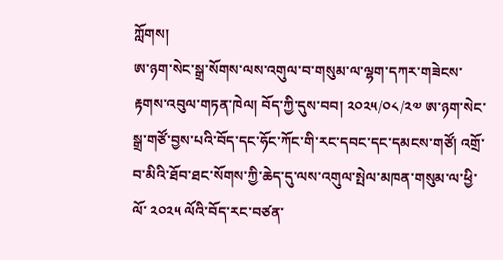ཀློགས།
ཨ་ཉག་སེང་སྒྲ་སོགས་ལས་འགུལ་བ་གསུམ་ལ་ལྷག་དཀར་གཟེངས་རྟགས་འབུལ་གཏན་ཁེལ། བོད་ཀྱི་དུས་བབ། ༢༠༢༥/༠༨/༢༧ ཨ་ཉག་སེང་སྒྲ་གཙོ་བྱས་པའི་བོད་དང་ཧོང་ཀོང་གི་རང་དབང་དང་དམངས་གཙོ། འགྲོ་བ་མིའི་ཐོབ་ཐང་སོགས་ཀྱི་ཆེད་དུ་ལས་འགུལ་སྤེལ་མཁན་གསུམ་ལ་ཕྱི་ལོ་ ༢༠༢༥ ལོའི་བོད་རང་བཙན་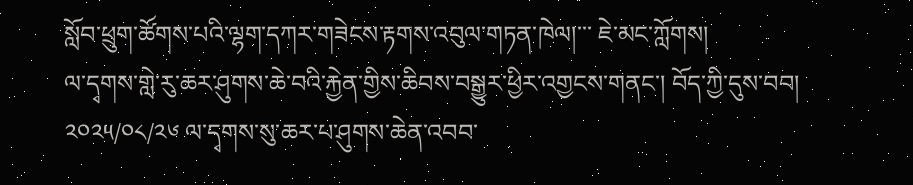སློབ་ཕྲུག་ཚོགས་པའི་ལྷག་དཀར་གཟེངས་རྟགས་འབུལ་གཏན་ཁེལ།་་་ ཇེ་མང་ཀློགས།
ལ་དྭགས་གླེ་རུ་ཆར་ཤུགས་ཆེ་བའི་རྐྱེན་གྱིས་ཆིབས་བསྒྱུར་ཕྱིར་འགྱངས་གནང་། བོད་ཀྱི་དུས་བབ། ༢༠༢༥/༠༨/༢༦ ལ་དྭགས་སུ་ཆར་པ་ཤུགས་ཆེན་འབབ་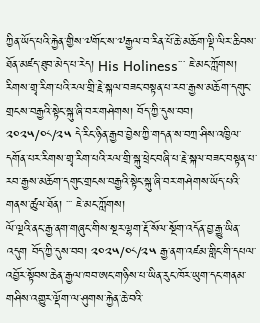ཀྱིན་ཡོད་པའི་རྐྱེན་གྱིས་༧གོང་ས་༧རྒྱལ་བ་རིན་པོ་ཆེ་མཆོག་ལྡི་ལིར་ཆིབས་ཐོན་མཛད་ཐུབ་མེད་པ་རེད། His Holiness་་་ ཇེ་མང་ཀློགས།
རིགས་གྲྭ་རིག་པའི་རལ་གྲི་རྗེ་སྐལ་བཟང་བསྟན་པ་རབ་རྒྱས་མཆོག་དགུང་གྲངས་བརྒྱའི་སྟེང་སྐུ་ཞི་བར་གཤེགས། བོད་ཀྱི་དུས་བབ། ༢༠༢༥/༠༨/༢༥ དེ་རིང་ཉིན་རྒྱབ་བྱེས་ཀྱི་གདན་ས་བཀྲ་ཤིས་འཁྱིལ་དགོན་པར་རིགས་གྲྭ་རིག་པའི་རལ་གྲི་སྐུ་ཕྲེང་བཞི་པ་རྗེ་སྐལ་བཟང་བསྟན་པ་རབ་རྒྱས་མཆོག་དགུང་གྲངས་བརྒྱའི་སྟེང་སྐུ་ཞི་བར་གཤེགས་ཡོད་པའི་གནས་ཚུལ་ཐོན། ་་་ ཇེ་མང་ཀློགས།
ལོ་ལྔའི་ནང་རྒྱ་ནག་གཞུང་གིས་སྔར་ལྷག་རྡོ་སོལ་སྔོག་འདོན་བྱ་རྒྱུ་ཡིན་འདུག བོད་ཀྱི་དུས་བབ། ༢༠༢༥/༠༨/༢༥ རྒྱ་ནག་འཛམ་གླིང་གི་དཔལ་འབྱོར་སྟོབས་ཆེན་རྒྱལ་ཁབ་ཨང་གཉིས་པ་ཡིན་རུང་ཁོར་ཡུག་དང་གནམ་གཤིས་འགྱུར་ལྡོག་ལ་ཤུགས་རྐྱེན་ཆེ་བའི་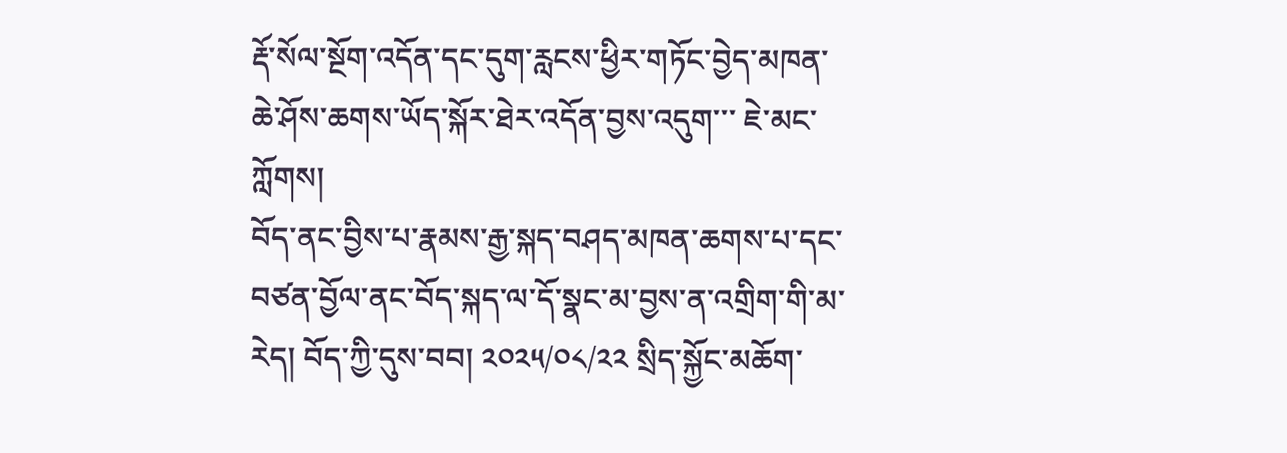རྡོ་སོལ་སྔོག་འདོན་དང་དུག་རླངས་ཕྱིར་གཏོང་བྱེད་མཁན་ཆེ་ཤོས་ཆགས་ཡོད་སྐོར་ཐེར་འདོན་བྱས་འདུག་་་ ཇེ་མང་ཀློགས།
བོད་ནང་བྱིས་པ་རྣམས་རྒྱ་སྐད་བཤད་མཁན་ཆགས་པ་དང་བཙན་བྱོལ་ནང་བོད་སྐད་ལ་དོ་སྣང་མ་བྱས་ན་འགྲིག་གི་མ་རེད། བོད་ཀྱི་དུས་བབ། ༢༠༢༥/༠༨/༢༢ སྲིད་སྐྱོང་མཆོག་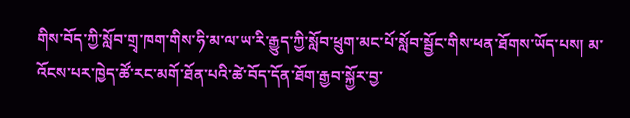གིས་བོད་ཀྱི་སློབ་གྲྭ་ཁག་གིས་ཧི་མ་ལ་ཡ་རི་རྒྱུད་ཀྱི་སློབ་ཕྲུག་མང་པོ་སློབ་སྦྱོང་གིས་ཕན་ཐོགས་ཡོད་པས། མ་འོངས་པར་ཁྱེད་ཚོ་རང་མགོ་ཐོན་པའི་ཚེ་བོད་དོན་ཐོག་རྒྱབ་སྐྱོར་བྱ་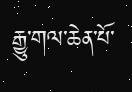རྒྱུ་གལ་ཆེན་པོ་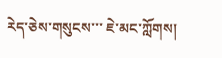རེད་ཅེས་གསུངས་་་ ཇེ་མང་ཀློགས།